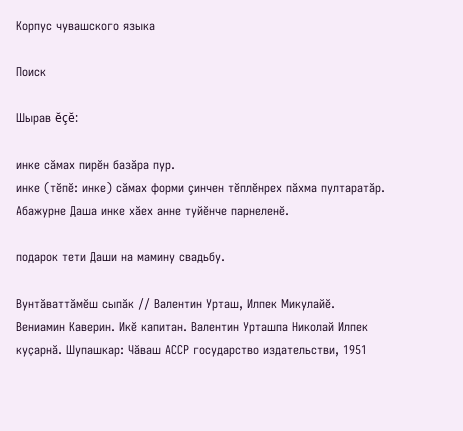Корпус чувашского языка

Поиск

Шырав ĕçĕ:

инке сăмах пирĕн базăра пур.
инке (тĕпĕ: инке) сăмах форми çинчен тĕплĕнрех пăхма пултаратăр.
Абажурне Даша инке хӑех анне туйӗнче парнеленӗ.

подарок тети Даши на мамину свадьбу.

Вунтӑваттӑмӗш сыпӑк // Валентин Урташ, Илпек Микулайӗ. Вениамин Каверин. Икӗ капитан. Валентин Урташпа Николай Илпек куҫарнӑ. Шупашкар: Чӑваш АССР государство издательстви, 1951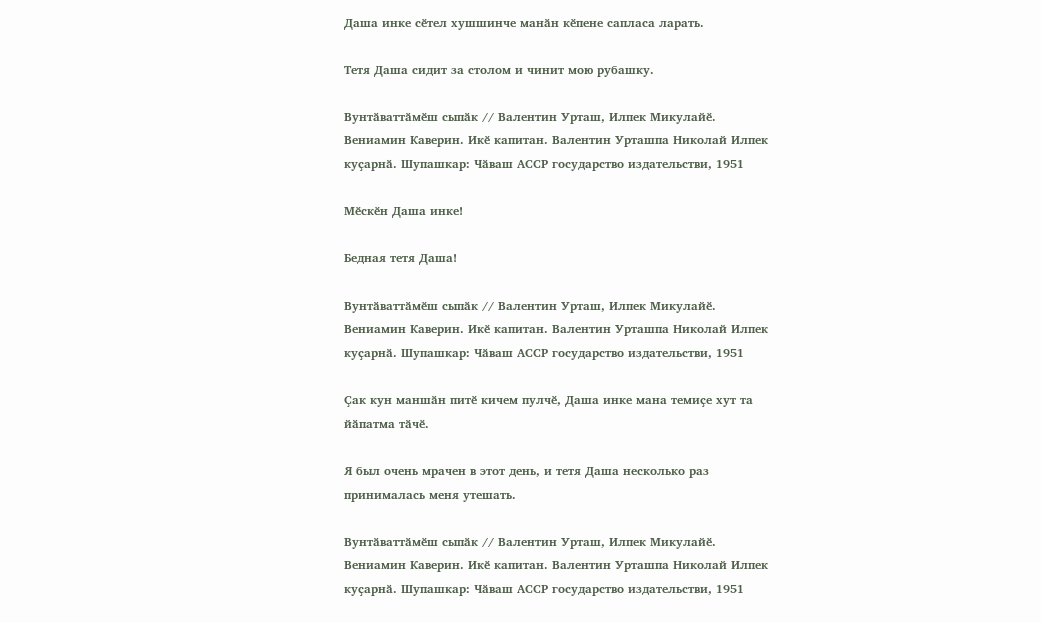Даша инке сӗтел хушшинче манӑн кӗпене сапласа ларать.

Тетя Даша сидит за столом и чинит мою рубашку.

Вунтӑваттӑмӗш сыпӑк // Валентин Урташ, Илпек Микулайӗ. Вениамин Каверин. Икӗ капитан. Валентин Урташпа Николай Илпек куҫарнӑ. Шупашкар: Чӑваш АССР государство издательстви, 1951

Мӗскӗн Даша инке!

Бедная тетя Даша!

Вунтӑваттӑмӗш сыпӑк // Валентин Урташ, Илпек Микулайӗ. Вениамин Каверин. Икӗ капитан. Валентин Урташпа Николай Илпек куҫарнӑ. Шупашкар: Чӑваш АССР государство издательстви, 1951

Ҫак кун маншӑн питӗ кичем пулчӗ, Даша инке мана темиҫе хут та йӑпатма тӑчӗ.

Я был очень мрачен в этот день, и тетя Даша несколько раз принималась меня утешать.

Вунтӑваттӑмӗш сыпӑк // Валентин Урташ, Илпек Микулайӗ. Вениамин Каверин. Икӗ капитан. Валентин Урташпа Николай Илпек куҫарнӑ. Шупашкар: Чӑваш АССР государство издательстви, 1951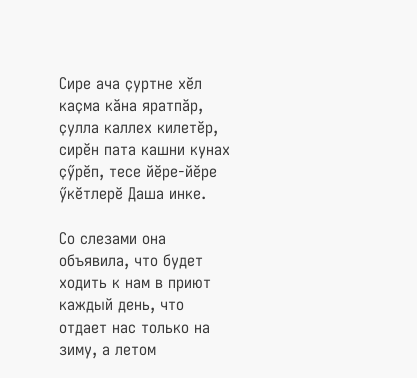Сире ача ҫуртне хӗл каҫма кӑна яратпӑр, ҫулла каллех килетӗр, сирӗн пата кашни кунах ҫӳрӗп, тесе йӗре-йӗре ӳкӗтлерӗ Даша инке.

Со слезами она объявила, что будет ходить к нам в приют каждый день, что отдает нас только на зиму, а летом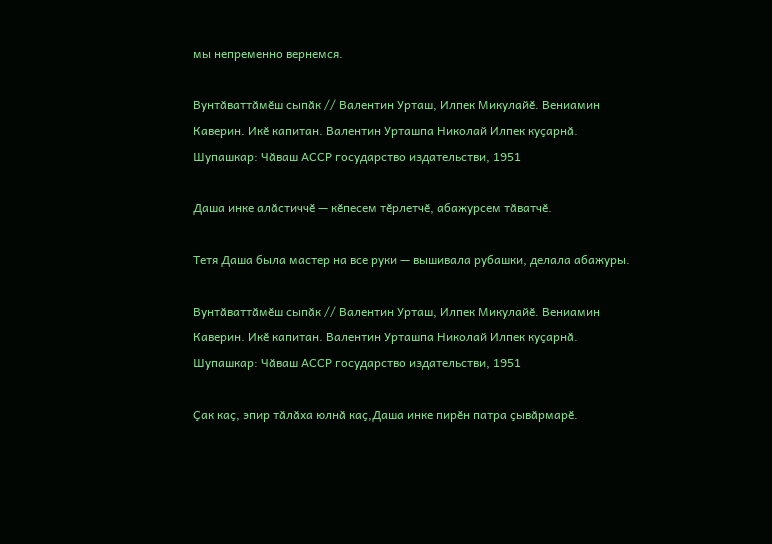мы непременно вернемся.

Вунтӑваттӑмӗш сыпӑк // Валентин Урташ, Илпек Микулайӗ. Вениамин Каверин. Икӗ капитан. Валентин Урташпа Николай Илпек куҫарнӑ. Шупашкар: Чӑваш АССР государство издательстви, 1951

Даша инке алӑстиччӗ — кӗпесем тӗрлетчӗ, абажурсем тӑватчӗ.

Тетя Даша была мастер на все руки — вышивала рубашки, делала абажуры.

Вунтӑваттӑмӗш сыпӑк // Валентин Урташ, Илпек Микулайӗ. Вениамин Каверин. Икӗ капитан. Валентин Урташпа Николай Илпек куҫарнӑ. Шупашкар: Чӑваш АССР государство издательстви, 1951

Ҫак каҫ, эпир тӑлӑха юлнӑ каҫ,Даша инке пирӗн патра ҫывӑрмарӗ.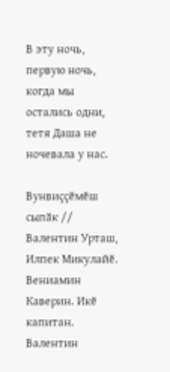В эту ночь, первую ночь, когда мы остались одни, тетя Даша не ночевала у нас.

Вунвиҫҫӗмӗш сыпӑк // Валентин Урташ, Илпек Микулайӗ. Вениамин Каверин. Икӗ капитан. Валентин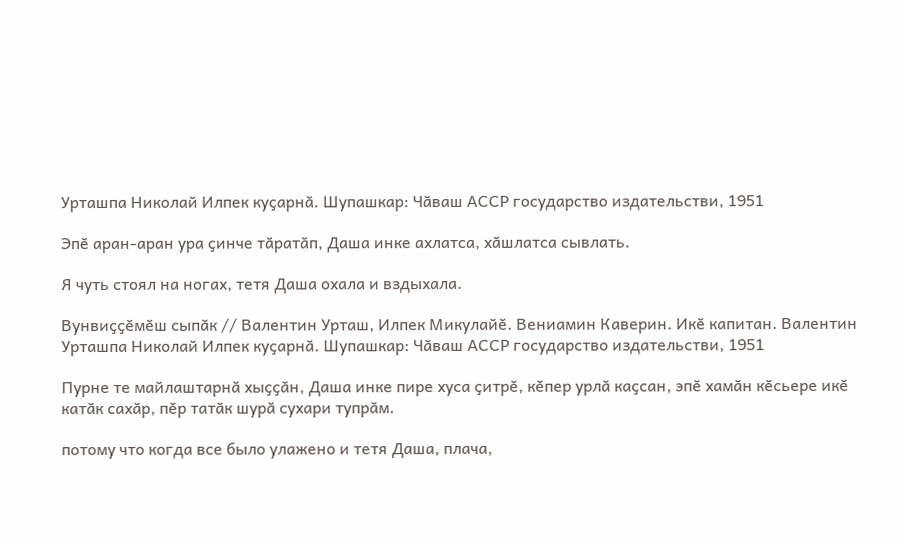Урташпа Николай Илпек куҫарнӑ. Шупашкар: Чӑваш АССР государство издательстви, 1951

Эпӗ аран-аран ура ҫинче тӑратӑп, Даша инке ахлатса, хӑшлатса сывлать.

Я чуть стоял на ногах, тетя Даша охала и вздыхала.

Вунвиҫҫӗмӗш сыпӑк // Валентин Урташ, Илпек Микулайӗ. Вениамин Каверин. Икӗ капитан. Валентин Урташпа Николай Илпек куҫарнӑ. Шупашкар: Чӑваш АССР государство издательстви, 1951

Пурне те майлаштарнӑ хыҫҫӑн, Даша инке пире хуса ҫитрӗ, кӗпер урлӑ каҫсан, эпӗ хамӑн кӗсьере икӗ катӑк сахӑр, пӗр татӑк шурӑ сухари тупрӑм.

потому что когда все было улажено и тетя Даша, плача,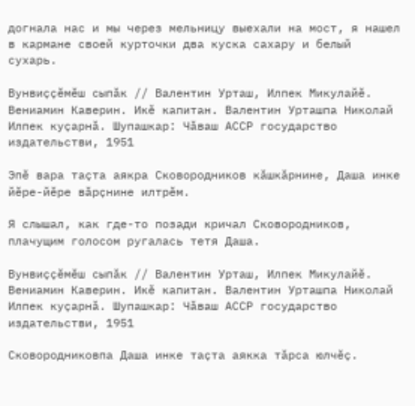догнала нас и мы через мельницу выехали на мост, я нашел в кармане своей курточки два куска сахару и белый сухарь.

Вунвиҫҫӗмӗш сыпӑк // Валентин Урташ, Илпек Микулайӗ. Вениамин Каверин. Икӗ капитан. Валентин Урташпа Николай Илпек куҫарнӑ. Шупашкар: Чӑваш АССР государство издательстви, 1951

Эпӗ вара таҫта аякра Сковородников кӑшкӑрнине, Даша инке йӗре-йӗре вӑрҫнине илтрӗм.

Я слышал, как где-то позади кричал Сковородников, плачущим голосом ругалась тетя Даша.

Вунвиҫҫӗмӗш сыпӑк // Валентин Урташ, Илпек Микулайӗ. Вениамин Каверин. Икӗ капитан. Валентин Урташпа Николай Илпек куҫарнӑ. Шупашкар: Чӑваш АССР государство издательстви, 1951

Сковородниковпа Даша инке таҫта аякка тӑрса юлчӗҫ.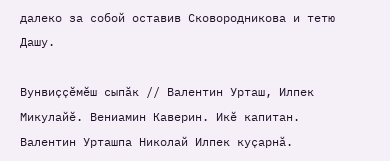далеко за собой оставив Сковородникова и тетю Дашу.

Вунвиҫҫӗмӗш сыпӑк // Валентин Урташ, Илпек Микулайӗ. Вениамин Каверин. Икӗ капитан. Валентин Урташпа Николай Илпек куҫарнӑ.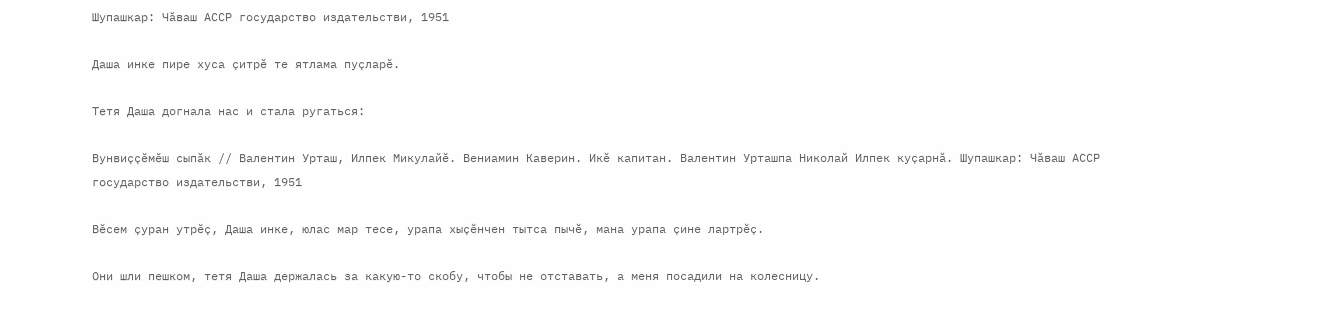Шупашкар: Чӑваш АССР государство издательстви, 1951

Даша инке пире хуса ҫитрӗ те ятлама пуҫларӗ.

Тетя Даша догнала нас и стала ругаться:

Вунвиҫҫӗмӗш сыпӑк // Валентин Урташ, Илпек Микулайӗ. Вениамин Каверин. Икӗ капитан. Валентин Урташпа Николай Илпек куҫарнӑ. Шупашкар: Чӑваш АССР государство издательстви, 1951

Вӗсем ҫуран утрӗҫ, Даша инке, юлас мар тесе, урапа хыҫӗнчен тытса пычӗ, мана урапа ҫине лартрӗҫ.

Они шли пешком, тетя Даша держалась за какую-то скобу, чтобы не отставать, а меня посадили на колесницу.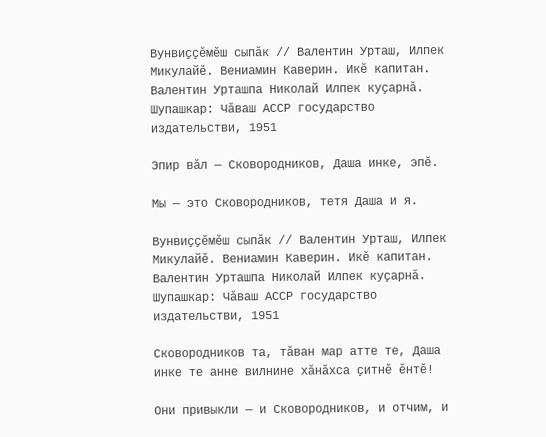Вунвиҫҫӗмӗш сыпӑк // Валентин Урташ, Илпек Микулайӗ. Вениамин Каверин. Икӗ капитан. Валентин Урташпа Николай Илпек куҫарнӑ. Шупашкар: Чӑваш АССР государство издательстви, 1951

Эпир вӑл — Сковородников, Даша инке, эпӗ.

Мы — это Сковородников, тетя Даша и я.

Вунвиҫҫӗмӗш сыпӑк // Валентин Урташ, Илпек Микулайӗ. Вениамин Каверин. Икӗ капитан. Валентин Урташпа Николай Илпек куҫарнӑ. Шупашкар: Чӑваш АССР государство издательстви, 1951

Сковородников та, тӑван мар атте те, Даша инке те анне вилнине хӑнӑхса ҫитнӗ ӗнтӗ!

Они привыкли — и Сковородников, и отчим, и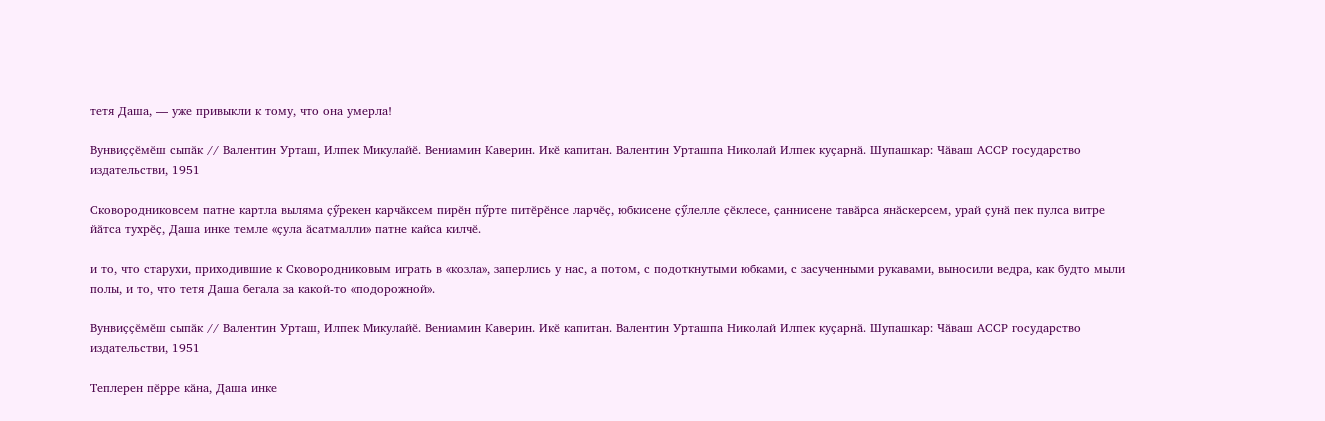тетя Даша, — уже привыкли к тому, что она умерла!

Вунвиҫҫӗмӗш сыпӑк // Валентин Урташ, Илпек Микулайӗ. Вениамин Каверин. Икӗ капитан. Валентин Урташпа Николай Илпек куҫарнӑ. Шупашкар: Чӑваш АССР государство издательстви, 1951

Сковородниковсем патне картла выляма ҫӳрекен карчӑксем пирӗн пӳрте питӗрӗнсе ларчӗҫ, юбкисене ҫӳлелле ҫӗклесе, ҫаннисене тавӑрса янӑскерсем, урай ҫунӑ пек пулса витре йӑтса тухрӗҫ, Даша инке темле «ҫула ӑсатмалли» патне кайса килчӗ.

и то, что старухи, приходившие к Сковородниковым играть в «козла», заперлись у нас, а потом, с подоткнутыми юбками, с засученными рукавами, выносили ведра, как будто мыли полы, и то, что тетя Даша бегала за какой-то «подорожной».

Вунвиҫҫӗмӗш сыпӑк // Валентин Урташ, Илпек Микулайӗ. Вениамин Каверин. Икӗ капитан. Валентин Урташпа Николай Илпек куҫарнӑ. Шупашкар: Чӑваш АССР государство издательстви, 1951

Теплерен пӗрре кӑна, Даша инке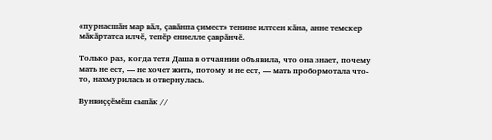«пурнасшӑн мар вӑл, ҫавӑнпа ҫимест» тенине илтсен кӑна, анне темскер мӑкӑртатса илчӗ, тепӗр еннелле ҫаврӑнчӗ.

Только раз, когда тетя Даша в отчаянии объявила, что она знает, почему мать не ест, — не хочет жить, потому и не ест, — мать пробормотала что-то, нахмурилась и отвернулась.

Вунвиҫҫӗмӗш сыпӑк //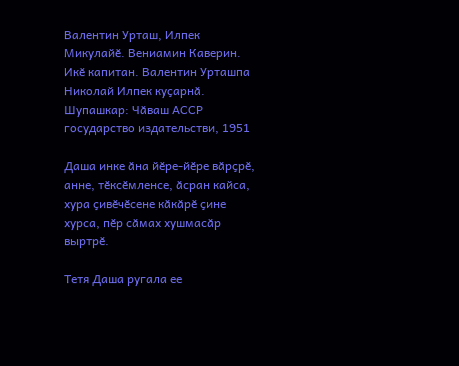Валентин Урташ, Илпек Микулайӗ. Вениамин Каверин. Икӗ капитан. Валентин Урташпа Николай Илпек куҫарнӑ. Шупашкар: Чӑваш АССР государство издательстви, 1951

Даша инке ӑна йӗре-йӗре вӑрҫрӗ, анне, тӗксӗмленсе, ӑсран кайса, хура ҫивӗчӗсене кӑкӑрӗ ҫине хурса, пӗр сӑмах хушмасӑр выртрӗ.

Тетя Даша ругала ее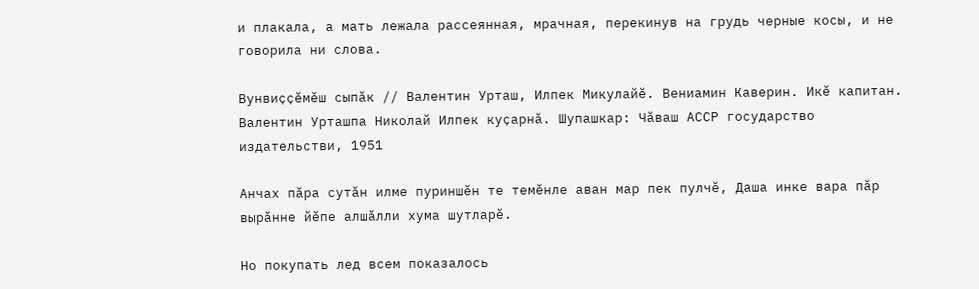и плакала, а мать лежала рассеянная, мрачная, перекинув на грудь черные косы, и не говорила ни слова.

Вунвиҫҫӗмӗш сыпӑк // Валентин Урташ, Илпек Микулайӗ. Вениамин Каверин. Икӗ капитан. Валентин Урташпа Николай Илпек куҫарнӑ. Шупашкар: Чӑваш АССР государство издательстви, 1951

Анчах пӑра сутӑн илме пуриншӗн те темӗнле аван мар пек пулчӗ, Даша инке вара пӑр вырӑнне йӗпе алшӑлли хума шутларӗ.

Но покупать лед всем показалось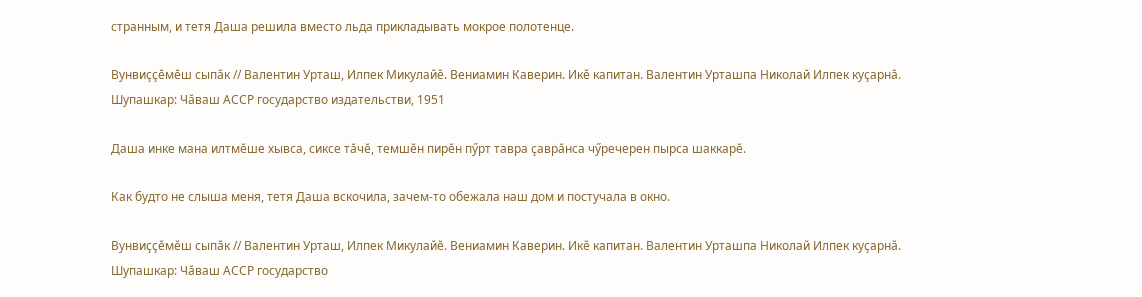странным, и тетя Даша решила вместо льда прикладывать мокрое полотенце.

Вунвиҫҫӗмӗш сыпӑк // Валентин Урташ, Илпек Микулайӗ. Вениамин Каверин. Икӗ капитан. Валентин Урташпа Николай Илпек куҫарнӑ. Шупашкар: Чӑваш АССР государство издательстви, 1951

Даша инке мана илтмӗше хывса, сиксе тӑчӗ, темшӗн пирӗн пӳрт тавра ҫаврӑнса чӳречерен пырса шаккарӗ.

Как будто не слыша меня, тетя Даша вскочила, зачем-то обежала наш дом и постучала в окно.

Вунвиҫҫӗмӗш сыпӑк // Валентин Урташ, Илпек Микулайӗ. Вениамин Каверин. Икӗ капитан. Валентин Урташпа Николай Илпек куҫарнӑ. Шупашкар: Чӑваш АССР государство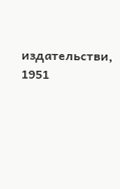издательстви, 1951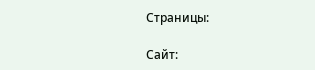Страницы:

Сайт: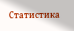Статистика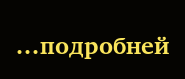...подробней